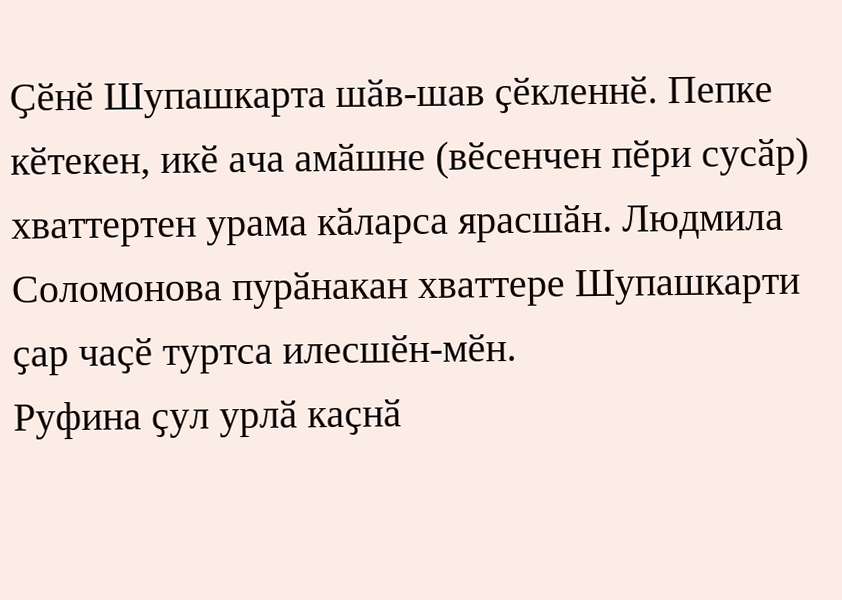Ҫӗнӗ Шупашкарта шӑв-шав ҫӗкленнӗ. Пепке кӗтекен, икӗ ача амӑшне (вӗсенчен пӗри сусӑр) хваттертен урама кӑларса ярасшӑн. Людмила Соломонова пурӑнакан хваттере Шупашкарти ҫар чаҫӗ туртса илесшӗн-мӗн.
Руфина ҫул урлӑ каҫнӑ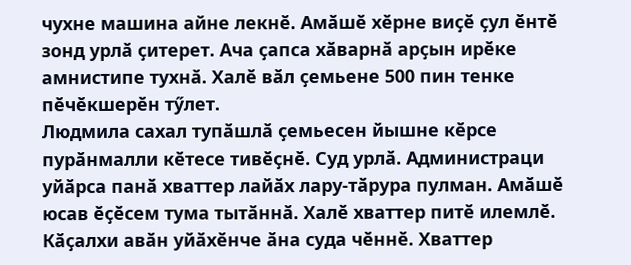чухне машина айне лекнӗ. Амӑшӗ хӗрне виҫӗ ҫул ӗнтӗ зонд урлӑ ҫитерет. Ача ҫапса хӑварнӑ арҫын ирӗке амнистипе тухнӑ. Халӗ вӑл ҫемьене 500 пин тенке пӗчӗкшерӗн тӳлет.
Людмила сахал тупӑшлӑ ҫемьесен йышне кӗрсе пурӑнмалли кӗтесе тивӗҫнӗ. Суд урлӑ. Администраци уйӑрса панӑ хваттер лайӑх лару-тӑрура пулман. Амӑшӗ юсав ӗҫӗсем тума тытӑннӑ. Халӗ хваттер питӗ илемлӗ.
Кӑҫалхи авӑн уйӑхӗнче ӑна суда чӗннӗ. Хваттер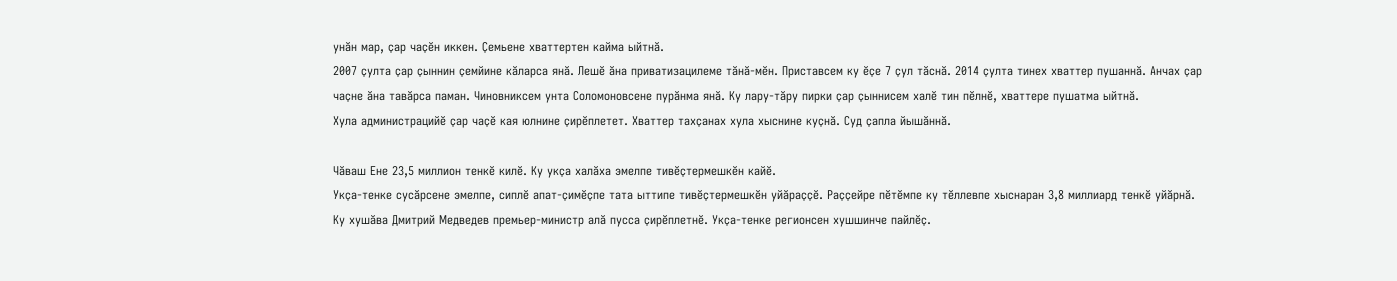унӑн мар, ҫар чаҫӗн иккен. Ҫемьене хваттертен кайма ыйтнӑ.
2007 ҫулта ҫар ҫыннин ҫемйине кӑларса янӑ. Лешӗ ӑна приватизацилеме тӑнӑ-мӗн. Приставсем ку ӗҫе 7 ҫул тӑснӑ. 2014 ҫулта тинех хваттер пушаннӑ. Анчах ҫар чаҫне ӑна тавӑрса паман. Чиновниксем унта Соломоновсене пурӑнма янӑ. Ку лару-тӑру пирки ҫар ҫыннисем халӗ тин пӗлнӗ, хваттере пушатма ыйтнӑ.
Хула администрацийӗ ҫар чаҫӗ кая юлнине ҫирӗплетет. Хваттер тахҫанах хула хыснине куҫнӑ. Суд ҫапла йышӑннӑ.

Чӑваш Ене 23,5 миллион тенкӗ килӗ. Ку укҫа халӑха эмелпе тивӗҫтермешкӗн кайӗ.
Укҫа-тенке сусӑрсене эмелпе, сиплӗ апат-ҫимӗҫпе тата ыттипе тивӗҫтермешкӗн уйӑраҫҫӗ. Раҫҫейре пӗтӗмпе ку тӗллевпе хыснаран 3,8 миллиард тенкӗ уйӑрнӑ. Ку хушӑва Дмитрий Медведев премьер-министр алӑ пусса ҫирӗплетнӗ. Укҫа-тенке регионсен хушшинче пайлӗҫ.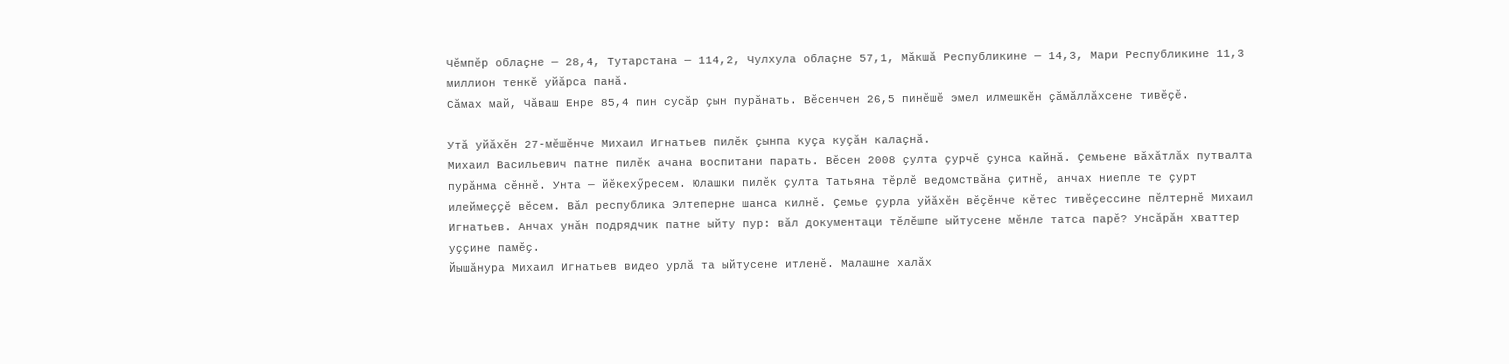Чӗмпӗр облаҫне — 28,4, Тутарстана — 114,2, Чулхула облаҫне 57,1, Мӑкшӑ Республикине — 14,3, Мари Республикине 11,3 миллион тенкӗ уйӑрса панӑ.
Сӑмах май, Чӑваш Енре 85,4 пин сусӑр ҫын пурӑнать. Вӗсенчен 26,5 пинӗшӗ эмел илмешкӗн ҫӑмӑллӑхсене тивӗҫӗ.

Утӑ уйӑхӗн 27-мӗшӗнче Михаил Игнатьев пилӗк ҫынпа куҫа куҫӑн калаҫнӑ.
Михаил Васильевич патне пилӗк ачана воспитани парать. Вӗсен 2008 ҫулта ҫурчӗ ҫунса кайнӑ. Ҫемьене вӑхӑтлӑх путвалта пурӑнма сӗннӗ. Унта — йӗкехӳресем. Юлашки пилӗк ҫулта Татьяна тӗрлӗ ведомствӑна ҫитнӗ, анчах ниепле те ҫурт илеймеҫҫӗ вӗсем. Вӑл республика Элтеперне шанса килнӗ. Ҫемье ҫурла уйӑхӗн вӗҫӗнче кӗтес тивӗҫессине пӗлтернӗ Михаил Игнатьев. Анчах унӑн подрядчик патне ыйту пур: вӑл документаци тӗлӗшпе ыйтусене мӗнле татса парӗ? Унсӑрӑн хваттер уҫҫине памӗҫ.
Йышӑнура Михаил Игнатьев видео урлӑ та ыйтусене итленӗ. Малашне халӑх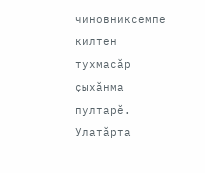чиновниксемпе килтен тухмасӑр ҫыхӑнма пултарӗ.
Улатӑрта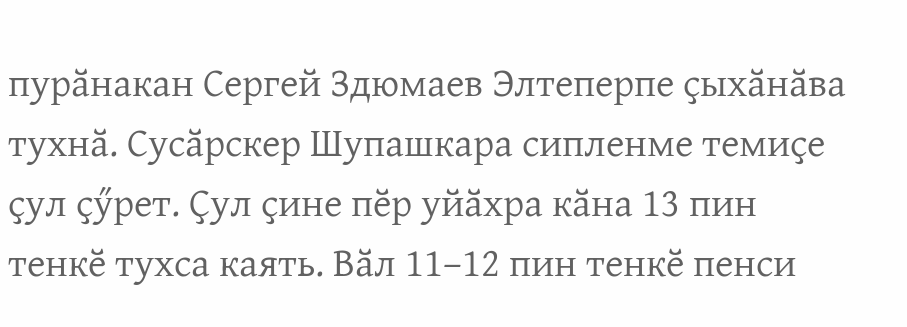пурӑнакан Сергей Здюмаев Элтеперпе ҫыхӑнӑва тухнӑ. Сусӑрскер Шупашкара сипленме темиҫе ҫул ҫӳрет. Ҫул ҫине пӗр уйӑхра кӑна 13 пин тенкӗ тухса каять. Вӑл 11–12 пин тенкӗ пенси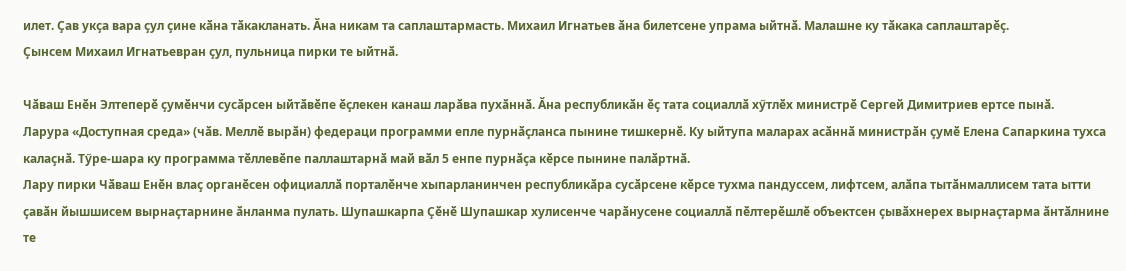илет. Ҫав укҫа вара ҫул ҫине кӑна тӑкакланать. Ӑна никам та саплаштармасть. Михаил Игнатьев ӑна билетсене упрама ыйтнӑ. Малашне ку тӑкака саплаштарӗҫ.
Ҫынсем Михаил Игнатьевран ҫул, пульница пирки те ыйтнӑ.

Чӑваш Енӗн Элтеперӗ ҫумӗнчи сусӑрсен ыйтӑвӗпе ӗҫлекен канаш ларӑва пухӑннӑ. Ӑна республикӑн ӗҫ тата социаллӑ хӳтлӗх министрӗ Сергей Димитриев ертсе пынӑ.
Ларура «Доступная среда» (чӑв. Меллӗ вырӑн) федераци программи епле пурнӑҫланса пынине тишкернӗ. Ку ыйтупа маларах асӑннӑ министрӑн ҫумӗ Елена Сапаркина тухса калаҫнӑ. Тӳре-шара ку программа тӗллевӗпе паллаштарнӑ май вӑл 5 енпе пурнӑҫа кӗрсе пынине палӑртнӑ.
Лару пирки Чӑваш Енӗн влаҫ органӗсен официаллӑ порталӗнче хыпарланинчен республикӑра сусӑрсене кӗрсе тухма пандуссем, лифтсем, алӑпа тытӑнмаллисем тата ытти ҫавӑн йышшисем вырнаҫтарнине ӑнланма пулать. Шупашкарпа Ҫӗнӗ Шупашкар хулисенче чарӑнусене социаллӑ пӗлтерӗшлӗ объектсен ҫывӑхнерех вырнаҫтарма ӑнтӑлнине те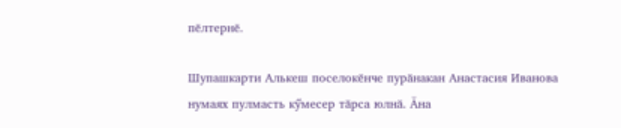пӗлтернӗ.

Шупашкарти Алькеш поселокӗнче пурӑнакан Анастасия Иванова нумаях пулмасть кӳмесер тӑрса юлнӑ. Ӑна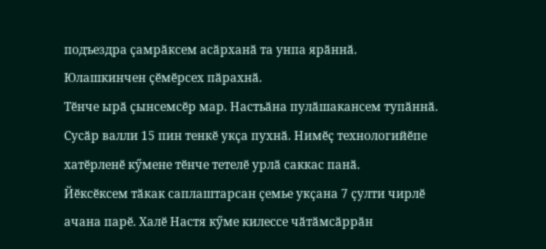подъездра ҫамрӑксем асӑрханӑ та унпа ярӑннӑ. Юлашкинчен ҫӗмӗрсех пӑрахнӑ.
Тӗнче ырӑ ҫынсемсӗр мар. Настьӑна пулӑшакансем тупӑннӑ. Сусӑр валли 15 пин тенкӗ укҫа пухнӑ. Нимӗҫ технологийӗпе хатӗрленӗ кӳмене тӗнче тетелӗ урлӑ саккас панӑ.
Йӗксӗксем тӑкак саплаштарсан ҫемье укҫана 7 ҫулти чирлӗ ачана парӗ. Халӗ Настя кӳме килессе чӑтӑмсӑррӑн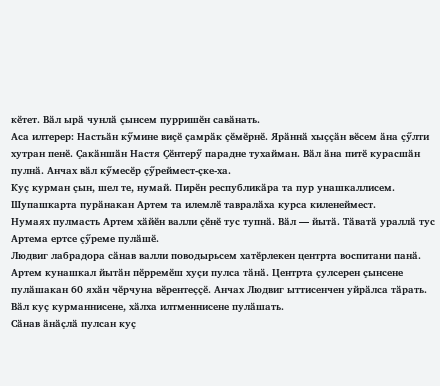кӗтет. Вӑл ырӑ чунлӑ ҫынсем пурришӗн савӑнать.
Аса илтерер: Настьӑн кӳмине виҫӗ ҫамрӑк ҫӗмӗрнӗ. Ярӑннӑ хыҫҫӑн вӗсем ӑна ҫӳлти хутран пенӗ. Ҫакӑншӑн Настя Ҫӗнтерӳ парадне тухайман. Вӑл ӑна питӗ курасшӑн пулнӑ. Анчах вӑл кӳмесӗр ҫӳреймест-ҫке-ха.
Куҫ курман ҫын, шел те, нумай. Пирӗн республикӑра та пур унашкаллисем. Шупашкарта пурӑнакан Артем та илемлӗ тавралӑха курса киленеймест.
Нумаях пулмасть Артем хӑйӗн валли ҫӗнӗ тус тупнӑ. Вӑл — йытӑ. Тӑватӑ ураллӑ тус Артема ертсе ҫӳреме пулӑшӗ.
Людвиг лабрадора сӑнав валли поводырьсем хатӗрлекен центрта воспитани панӑ. Артем кунашкал йытӑн пӗрремӗш хуҫи пулса тӑнӑ. Центрта ҫулсерен ҫынсене пулӑшакан 60 яхӑн чӗрчуна вӗрентеҫҫӗ. Анчах Людвиг ыттисенчен уйрӑлса тӑрать. Вӑл куҫ курманнисене, хӑлха илтменнисене пулӑшать.
Сӑнав ӑнӑҫлӑ пулсан куҫ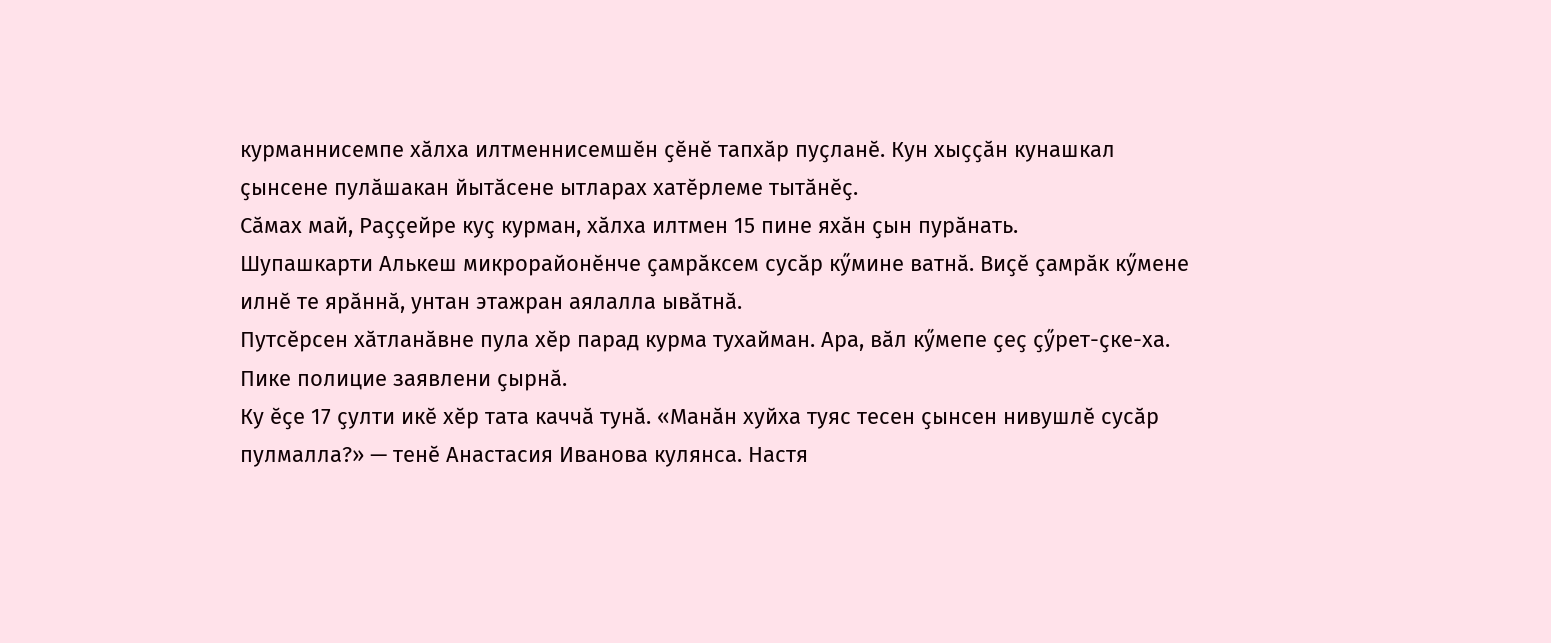курманнисемпе хӑлха илтменнисемшӗн ҫӗнӗ тапхӑр пуҫланӗ. Кун хыҫҫӑн кунашкал ҫынсене пулӑшакан йытӑсене ытларах хатӗрлеме тытӑнӗҫ.
Сӑмах май, Раҫҫейре куҫ курман, хӑлха илтмен 15 пине яхӑн ҫын пурӑнать.
Шупашкарти Алькеш микрорайонӗнче ҫамрӑксем сусӑр кӳмине ватнӑ. Виҫӗ ҫамрӑк кӳмене илнӗ те ярӑннӑ, унтан этажран аялалла ывӑтнӑ.
Путсӗрсен хӑтланӑвне пула хӗр парад курма тухайман. Ара, вӑл кӳмепе ҫеҫ ҫӳрет-ҫке-ха. Пике полицие заявлени ҫырнӑ.
Ку ӗҫе 17 ҫулти икӗ хӗр тата каччӑ тунӑ. «Манӑн хуйха туяс тесен ҫынсен нивушлӗ сусӑр пулмалла?» — тенӗ Анастасия Иванова кулянса. Настя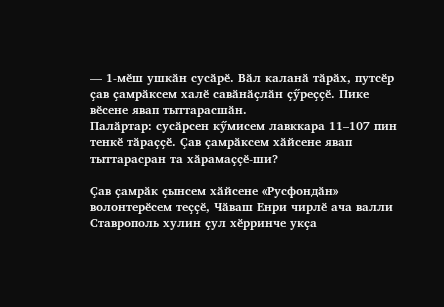— 1-мӗш ушкӑн сусӑрӗ. Вӑл каланӑ тӑрӑх, путсӗр ҫав ҫамрӑксем халӗ савӑнӑҫлӑн ҫӳреҫҫӗ. Пике вӗсене явап тыттарасшӑн.
Палӑртар: сусӑрсен кӳмисем лавккара 11–107 пин тенкӗ тӑраҫҫӗ. Ҫав ҫамрӑксем хӑйсене явап тыттарасран та хӑрамаҫҫӗ-ши?

Ҫав ҫамрӑк ҫынсем хӑйсене «Русфондӑн» волонтерӗсем теҫҫӗ, Чӑваш Енри чирлӗ ача валли Ставрополь хулин ҫул хӗрринче укҫа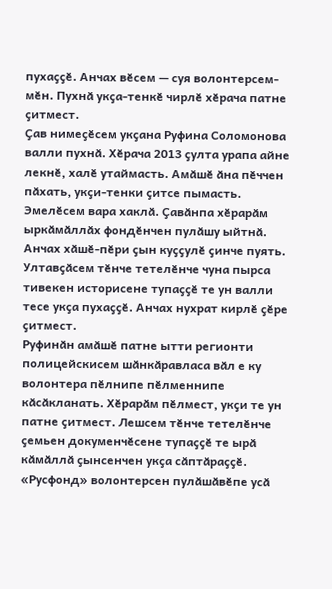пухаҫҫӗ. Анчах вӗсем — суя волонтерсем-мӗн. Пухнӑ укҫа-тенкӗ чирлӗ хӗрача патне ҫитмест.
Ҫав нимеҫӗсем укҫана Руфина Соломонова валли пухнӑ. Хӗрача 2013 ҫулта урапа айне лекнӗ, халӗ утаймасть. Амӑшӗ ӑна пӗччен пӑхать, укҫи-тенки ҫитсе пымасть. Эмелӗсем вара хаклӑ. Ҫавӑнпа хӗрарӑм ыркӑмӑллӑх фондӗнчен пулӑшу ыйтнӑ.
Анчах хӑшӗ-пӗри ҫын куҫҫулӗ ҫинче пуять. Ултавҫӑсем тӗнче тетелӗнче чуна пырса тивекен историсене тупаҫҫӗ те ун валли тесе укҫа пухаҫҫӗ. Анчах нухрат кирлӗ ҫӗре ҫитмест.
Руфинӑн амӑшӗ патне ытти регионти полицейскисем шӑнкӑравласа вӑл е ку волонтера пӗлнипе пӗлменнипе кӑсӑкланать. Хӗрарӑм пӗлмест, укҫи те ун патне ҫитмест. Лешсем тӗнче тетелӗнче ҫемьен докуменчӗсене тупаҫҫӗ те ырӑ кӑмӑллӑ ҫынсенчен укҫа сӑптӑраҫҫӗ.
«Русфонд» волонтерсен пулӑшӑвӗпе усӑ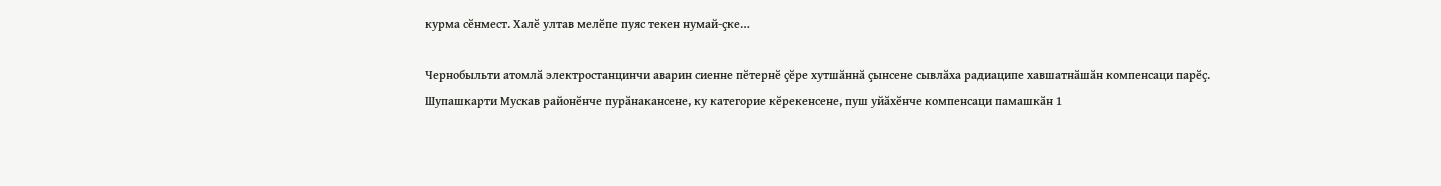курма сӗнмест. Халӗ ултав мелӗпе пуяс текен нумай-ҫке…

Чернобыльти атомлӑ электростанцинчи аварин сиенне пӗтернӗ ҫӗре хутшӑннӑ ҫынсене сывлӑха радиаципе хавшатнӑшӑн компенсаци парӗҫ.
Шупашкарти Мускав районӗнче пурӑнакансене, ку категорие кӗрекенсене, пуш уйӑхӗнче компенсаци памашкӑн 1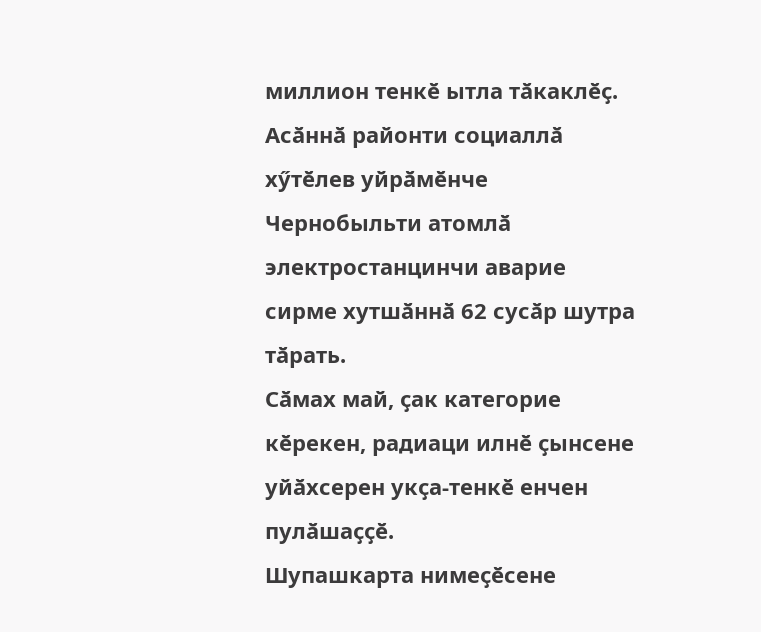миллион тенкӗ ытла тӑкаклӗҫ. Асӑннӑ районти социаллӑ хӳтӗлев уйрӑмӗнче Чернобыльти атомлӑ электростанцинчи аварие сирме хутшӑннӑ 62 сусӑр шутра тӑрать.
Сӑмах май, ҫак категорие кӗрекен, радиаци илнӗ ҫынсене уйӑхсерен укҫа-тенкӗ енчен пулӑшаҫҫӗ.
Шупашкарта нимеҫӗсене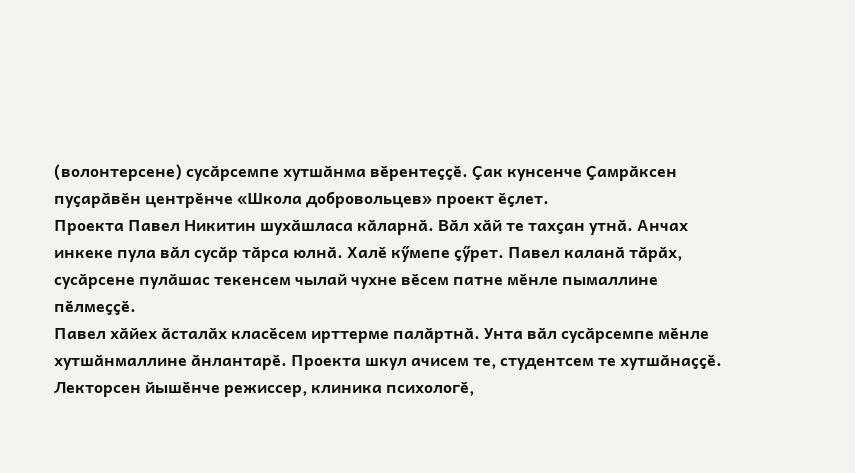(волонтерсене) сусӑрсемпе хутшӑнма вӗрентеҫҫӗ. Ҫак кунсенче Ҫамрӑксен пуҫарӑвӗн центрӗнче «Школа добровольцев» проект ӗҫлет.
Проекта Павел Никитин шухӑшласа кӑларнӑ. Вӑл хӑй те тахҫан утнӑ. Анчах инкеке пула вӑл сусӑр тӑрса юлнӑ. Халӗ кӳмепе ҫӳрет. Павел каланӑ тӑрӑх, сусӑрсене пулӑшас текенсем чылай чухне вӗсем патне мӗнле пымаллине пӗлмеҫҫӗ.
Павел хӑйех ӑсталӑх класӗсем ирттерме палӑртнӑ. Унта вӑл сусӑрсемпе мӗнле хутшӑнмаллине ӑнлантарӗ. Проекта шкул ачисем те, студентсем те хутшӑнаҫҫӗ.
Лекторсен йышӗнче режиссер, клиника психологӗ,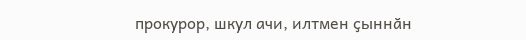прокурор, шкул ачи, илтмен ҫыннӑн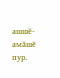ашшӗ-амӑшӗ пур.